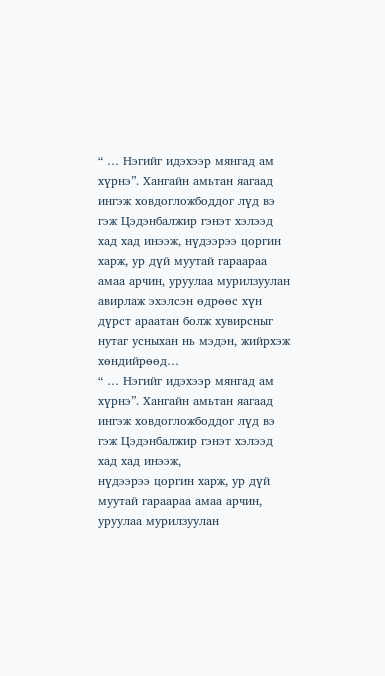“ … Нэгийг идэхээр мянгад ам хүрнэ”. Хангайн амьтан яагаад ингэж ховдогложбоддог лүд вэ гэж Цэдэнбалжир гэнэт хэлээд хад хад инээж, нүдээрээ цоргин харж, ур дүй муутай гараараа амаа арчин, уруулаа мурилзуулан авирлаж эхэлсэн өдрөөс хүн дүрст араатан болж хувирсныг нутаг усныхан нь мэдэн, жийрхэж хөндийрөөд…
“ … Нэгийг идэхээр мянгад ам хүрнэ”. Хангайн амьтан яагаад ингэж ховдогложбоддог лүд вэ гэж Цэдэнбалжир гэнэт хэлээд хад хад инээж,
нүдээрээ цоргин харж, ур дүй муутай гараараа амаа арчин, уруулаа мурилзуулан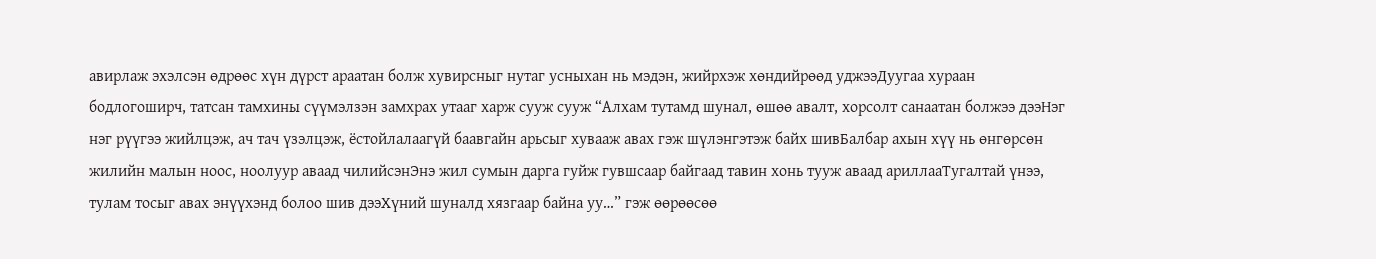авирлаж эхэлсэн өдрөөс хүн дүрст араатан болж хувирсныг нутаг усныхан нь мэдэн, жийрхэж хөндийрөөд уджээДуугаа хураан бодлогоширч, татсан тамхины сүүмэлзэн замхрах утааг харж сууж сууж “Алхам тутамд шунал, өшөө авалт, хорсолт санаатан болжээ дээНэг нэг рүүгээ жийлцэж, ач тач үзэлцэж, ёстойлалаагүй баавгайн арьсыг хувааж авах гэж шүлэнгэтэж байх шивБалбар ахын хүү нь өнгөрсөн жилийн малын ноос, ноолуур аваад чилийсэнЭнэ жил сумын дарга гуйж гувшсаар байгаад тавин хонь тууж аваад ариллааТугалтай үнээ, тулам тосыг авах энүүхэнд болоо шив дээХүний шуналд хязгаар байна уу…” гэж өөрөөсөө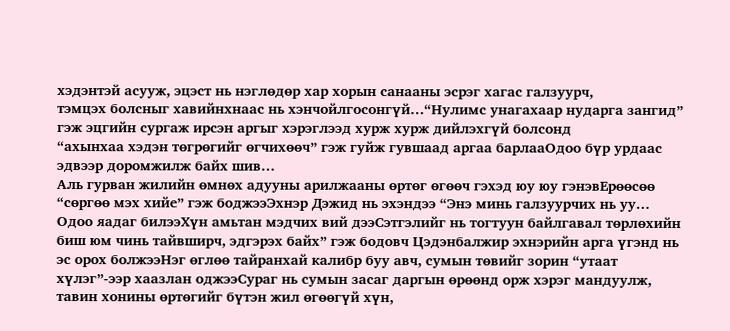хэдэнтэй асууж, эцэст нь нэглөдөр хар хорын санааны эсрэг хагас галзуурч,
тэмцэх болсныг хавийнхнаас нь хэнчойлгосонгүй…“Нулимс унагахаар нударга зангид” гэж эцгийн сургаж ирсэн аргыг хэрэглээд хурж хурж дийлэхгүй болсонд
“ахынхаа хэдэн төгрөгийг өгчихөөч” гэж гуйж гувшаад аргаа барлааОдоо бүр урдаас эдвээр доромжилж байх шив…
Аль гурван жилийн өмнөх адууны арилжааны өртөг өгөөч гэхэд юу юу гэнэвЕрөөсөө “сөргөө мэх хийе” гэж боджээЭхнэр Дэжид нь эхэндээ “Энэ минь галзуурчих нь уу… Одоо яадаг билээХүн амьтан мэдчих вий дээСэтгэлийг нь тогтуун байлгавал төрлөхийн биш юм чинь тайвширч, эдгэрэх байх” гэж бодовч Цэдэнбалжир эхнэрийн арга үгэнд нь эс орох болжээНэг өглөө тайранхай калибр буу авч, сумын төвийг зорин “утаат хүлэг”-ээр хаазлан оджээСураг нь сумын засаг даргын өрөөнд орж хэрэг мандуулж,
тавин хонины өртөгийг бүтэн жил өгөөгүй хүн,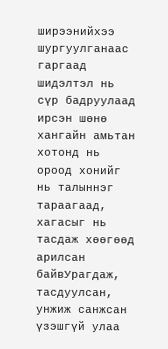ширээнийхээ шургуулганаас гаргаад шидэлтэл нь сүр бадруулаад ирсэн шөнө хангайн амьтан хотонд нь
ороод хонийг нь талыннэг тараагаад, хагасыг нь тасдаж хөөгөөд арилсан байвУрагдаж, тасдуулсан, унжиж санжсан үзэшгүй улаа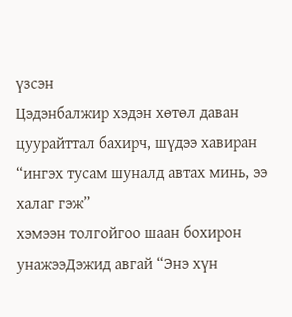үзсэн
Цэдэнбалжир хэдэн хөтөл даван цуурайттал бахирч, шүдээ хавиран “ингэх тусам шуналд автах минь, ээ халаг гэж”
хэмээн толгойгоо шаан бохирон унажээДэжид авгай “Энэ хүн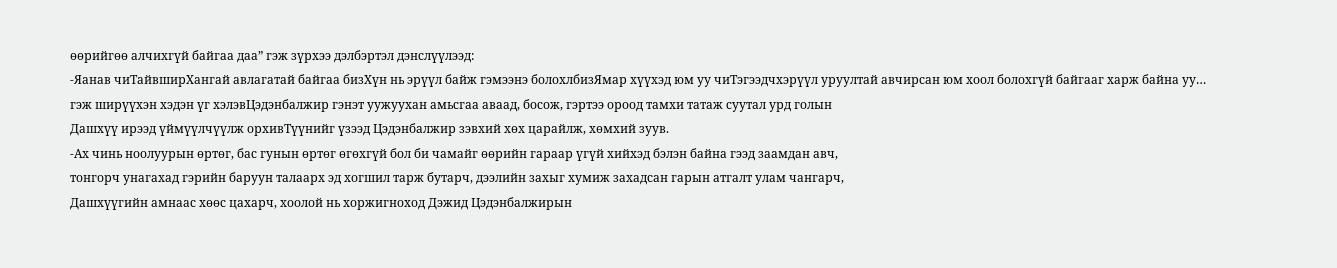өөрийгөө алчихгүй байгаа даа” гэж зүрхээ дэлбэртэл дэнслүүлээд:
-Яанав чиТайвширХангай авлагатай байгаа бизХүн нь эрүүл байж гэмээнэ болохлбизЯмар хүүхэд юм уу чиТэгээдчхэрүүл уруултай авчирсан юм хоол болохгүй байгааг харж байна уу…
гэж ширүүхэн хэдэн үг хэлэвЦэдэнбалжир гэнэт уужуухан амьсгаа аваад, босож, гэртээ ороод тамхи татаж суутал урд голын
Дашхүү ирээд үймүүлчүүлж орхивТүүнийг үзээд Цэдэнбалжир зэвхий хөх царайлж, хөмхий зуув.
-Ах чинь ноолуурын өртөг, бас гунын өртөг өгөхгүй бол би чамайг өөрийн гараар үгүй хийхэд бэлэн байна гээд заамдан авч,
тонгорч унагахад гэрийн баруун талаарх эд хогшил тарж бутарч, дээлийн захыг хумиж захадсан гарын атгалт улам чангарч,
Дашхүүгийн амнаас хөөс цахарч, хоолой нь хоржигноход Дэжид Цэдэнбалжирын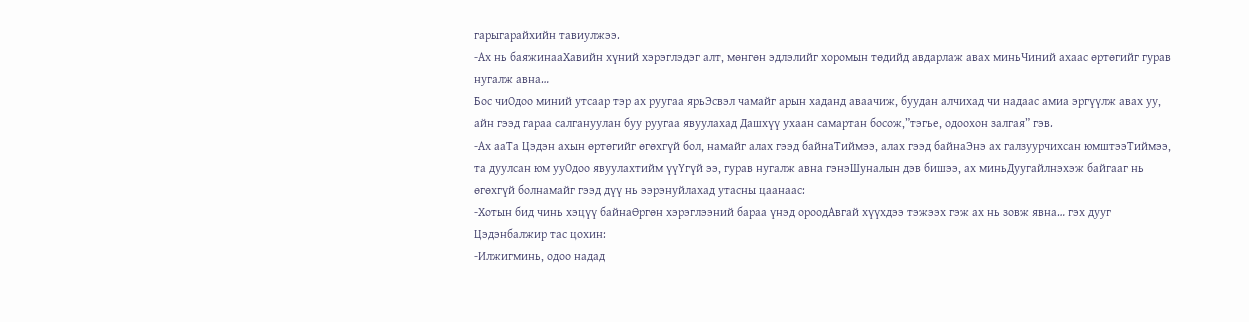гарыгарайхийн тавиулжээ.
-Ах нь баяжинааХавийн хүний хэрэглэдэг алт, мөнгөн эдлэлийг хоромын төдийд авдарлаж авах миньЧиний ахаас өртөгийг гурав нугалж авна…
Бос чиОдоо миний утсаар тэр ах руугаа ярьЭсвэл чамайг арын хаданд аваачиж, буудан алчихад чи надаас амиа эргүүлж авах уу,
айн гээд гараа салгануулан буу руугаа явуулахад Дашхүү ухаан самартан босож,”тэгье, одоохон залгая” гэв.
-Ах ааТа Цэдэн ахын өртөгийг өгөхгүй бол, намайг алах гээд байнаТиймээ, алах гээд байнаЭнэ ах галзуурчихсан юмштээТиймээ, та дуулсан юм ууОдоо явуулахтийм үүҮгүй ээ, гурав нугалж авна гэнэШуналын дэв бишээ, ах миньДуугайлнэхэж байгааг нь өгөхгүй болнамайг гээд дүү нь ээрэнуйлахад утасны цаанаас:
-Хотын бид чинь хэцүү байнаӨргөн хэрэглээний бараа үнэд ороодАвгай хүүхдээ тэжээх гэж ах нь зовж явна… гэх дууг Цэдэнбалжир тас цохин:
-Илжигминь, одоо надад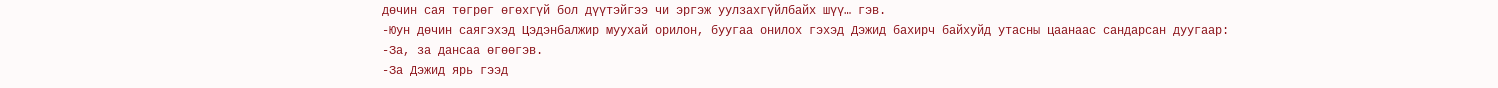дөчин сая төгрөг өгөхгүй бол дүүтэйгээ чи эргэж уулзахгүйлбайх шүү… гэв.
-Юун дөчин саягэхэд Цэдэнбалжир муухай орилон, буугаа онилох гэхэд Дэжид бахирч байхуйд утасны цаанаас сандарсан дуугаар:
-За, за дансаа өгөөгэв.
-За Дэжид ярь гээд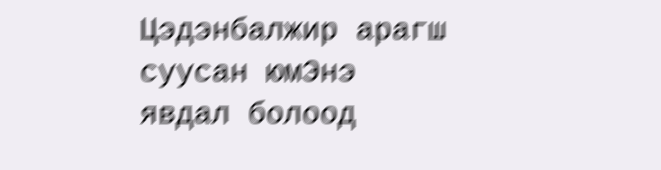Цэдэнбалжир арагш суусан юмЭнэ явдал болоод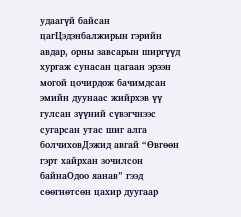удаагүй байсан цагЦэдэнбалжирын гэрийн авдар, орны завсарын ширгүүд хургаж сунасан цагаан эрээн могой цочирдож бачимдсан эмийн дуунаас жийрхэв үү гулсан зүүний сүвэгчнээс сугарсан утас шиг алга болчиховДэжид авгай “Өвгөөн гэрт хайрхан зочилсон байнаОдоо яанав” гээд сөөгнөтсөн цахир дуугаар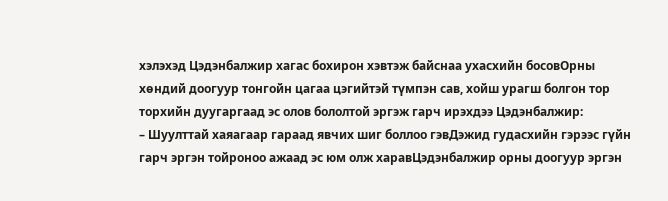хэлэхэд Цэдэнбалжир хагас бохирон хэвтэж байснаа ухасхийн босовОрны хөндий доогуур тонгойн цагаа цэгийтэй түмпэн сав, хойш урагш болгон тор торхийн дуугаргаад эс олов бололтой эргэж гарч ирэхдээ Цэдэнбалжир:
– Шуулттай хаяагаар гараад явчих шиг боллоо гэвДэжид гудасхийн гэрээс гүйн гарч эргэн тойроноо ажаад эс юм олж харавЦэдэнбалжир орны доогуур эргэн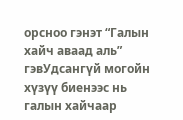орсноо гэнэт “Галын хайч аваад аль” гэвУдсангүй могойн хүзүү биенээс нь галын хайчаар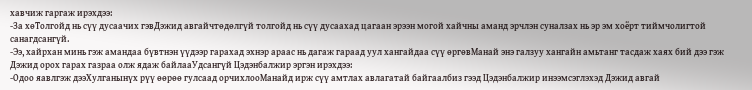хавчиж гаргаж ирэхдээ:
-За хөТолгойд нь сүү дусаачих гэвДэжид авгайчтөдөлгүй толгойд нь сүү дусаахад цагаан эрээн могой хайчны аманд эрчлэн суналзах нь эр эм хоёрт тиймчолигтой санагдсангүй.
-Ээ, хайрхан минь гэж амандаа бүвтнэн үүдээр гарахад эхнэр араас нь дагаж гараад уул хангайдаа сүү өргөвМанай энэ галзуу хангайн амьтанг тасдаж хаях бий дээ гэж Дэжид орох гарах газраа олж ядаж байлааУдсангүй Цэдэнбалжир эргэн ирэхдээ:
-Одоо яавлгэж дээХулганынүх рүү өөрөө гулсаад орчихлооМанайд ирж сүү амтлах авлагатай байгаалбиз гээд Цэдэнбалжир инээмсэглэхэд Дэжид авгай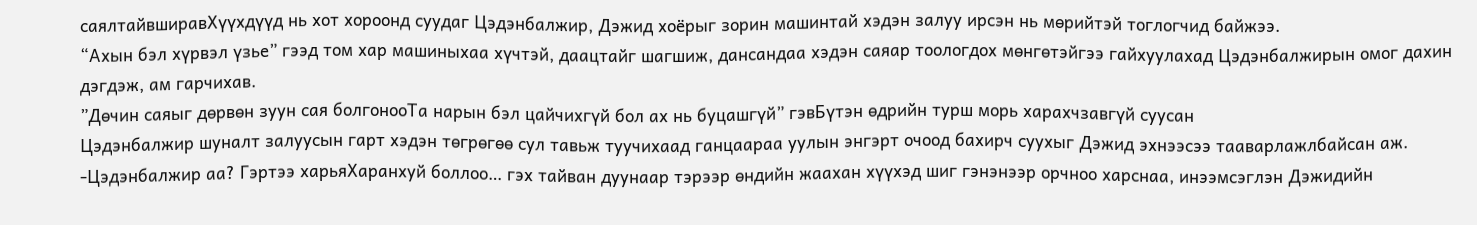саялтайвширавХүүхдүүд нь хот хороонд суудаг Цэдэнбалжир, Дэжид хоёрыг зорин машинтай хэдэн залуу ирсэн нь мөрийтэй тоглогчид байжээ.
“Ахын бэл хүрвэл үзье” гээд том хар машиныхаа хүчтэй, даацтайг шагшиж, дансандаа хэдэн саяар тоологдох мөнгөтэйгээ гайхуулахад Цэдэнбалжирын омог дахин дэгдэж, ам гарчихав.
”Дөчин саяыг дөрвөн зуун сая болгонооТа нарын бэл цайчихгүй бол ах нь буцашгүй” гэвБүтэн өдрийн турш морь харахчзавгүй суусан
Цэдэнбалжир шуналт залуусын гарт хэдэн төгрөгөө сул тавьж туучихаад ганцаараа уулын энгэрт очоод бахирч суухыг Дэжид эхнээсээ тааварлажлбайсан аж.
-Цэдэнбалжир аа? Гэртээ харьяХаранхуй боллоо… гэх тайван дуунаар тэрээр өндийн жаахан хүүхэд шиг гэнэнээр орчноо харснаа, инээмсэглэн Дэжидийн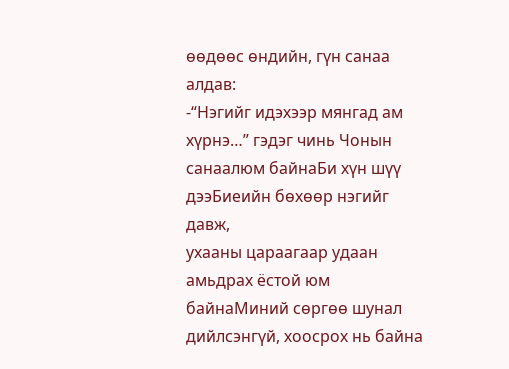өөдөөс өндийн, гүн санаа алдав:
-“Нэгийг идэхээр мянгад ам хүрнэ…” гэдэг чинь Чонын санаалюм байнаБи хүн шүү дээБиеийн бөхөөр нэгийг давж,
ухааны цараагаар удаан амьдрах ёстой юм байнаМиний сөргөө шунал дийлсэнгүй, хоосрох нь байна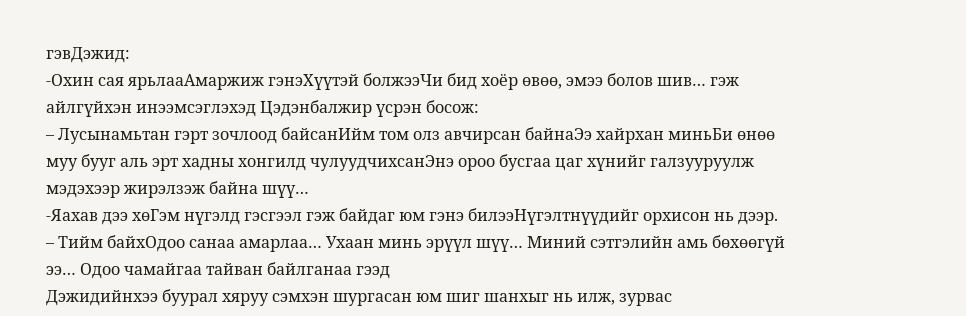гэвДэжид:
-Охин сая ярьлааАмаржиж гэнэХүүтэй болжээЧи бид хоёр өвөө, эмээ болов шив… гэж айлгүйхэн инээмсэглэхэд Цэдэнбалжир үсрэн босож:
– Лусынамьтан гэрт зочлоод байсанИйм том олз авчирсан байнаЭэ хайрхан миньБи өнөө муу бууг аль эрт хадны хонгилд чулуудчихсанЭнэ ороо бусгаа цаг хүнийг галзууруулж мэдэхээр жирэлзэж байна шүү…
-Яахав дээ хөГэм нүгэлд гэсгээл гэж байдаг юм гэнэ билээНүгэлтнүүдийг орхисон нь дээр.
– Тийм байхОдоо санаа амарлаа… Ухаан минь эрүүл шүү… Миний сэтгэлийн амь бөхөөгүй ээ… Одоо чамайгаа тайван байлганаа гээд
Дэжидийнхээ буурал хяруу сэмхэн шургасан юм шиг шанхыг нь илж, зурвас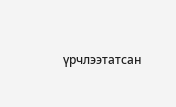үрчлээтатсан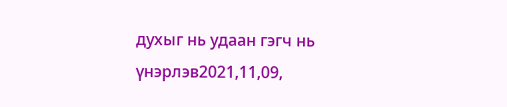духыг нь удаан гэгч нь үнэрлэв2021,11,09,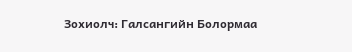Зохиолч: Галсангийн Болормаа